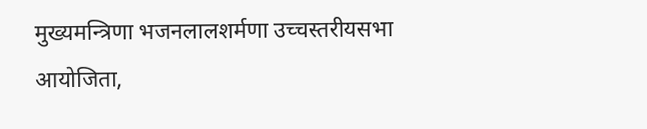मुख्यमन्त्रिणा भजनलालशर्मणा उच्चस्तरीयसभा आयोजिता,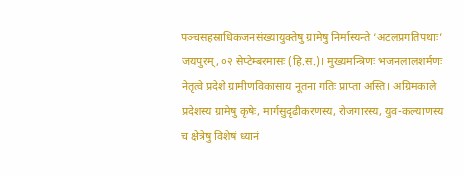पञ्चसहस्राधिकजनसंख्यायुक्तेषु ग्रामेषु निर्मास्यन्ते ‘अटलप्रगतिपथाः’
जयपुरम्, ०२ सेप्टेम्बरमासः (हि.स.)। मुख्यमन्त्रिणः भजनलालशर्मणः नेतृत्वे प्रदेशे ग्रामीणविकासाय नूतना गतिः प्राप्ता अस्ति। अग्रिमकाले प्रदेशस्य ग्रामेषु कृषेः, मार्गसुदृढीकरणस्य, रोजगारस्य, युव-कल्याणस्य च क्षेत्रेषु विशेषं ध्यानं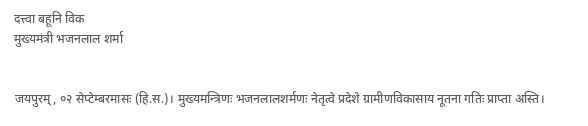दत्त्वा बहूनि विक
मुख्यमंत्री भजनलाल शर्मा


जयपुरम्, ०२ सेप्टेम्बरमासः (हि.स.)। मुख्यमन्त्रिणः भजनलालशर्मणः नेतृत्वे प्रदेशे ग्रामीणविकासाय नूतना गतिः प्राप्ता अस्ति।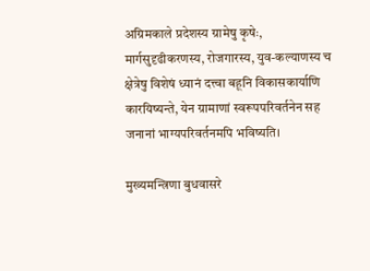अग्रिमकाले प्रदेशस्य ग्रामेषु कृषेः, मार्गसुदृढीकरणस्य, रोजगारस्य, युव-कल्याणस्य च क्षेत्रेषु विशेषं ध्यानं दत्त्वा बहूनि विकासकार्याणि कारयिष्यन्ते, येन ग्रामाणां स्वरूपपरिवर्तनेन सह जनानां भाग्यपरिवर्तनमपि भविष्यति।

मुख्यमन्त्रिणा बुधवासरे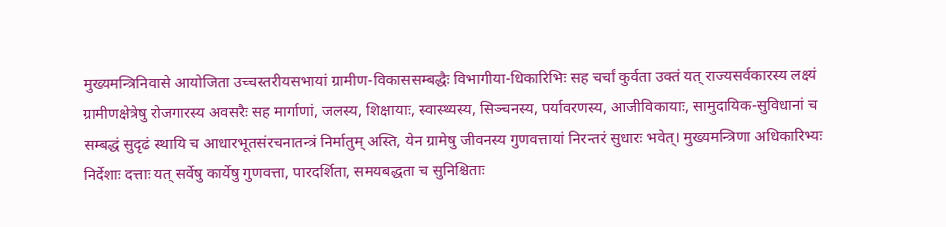मुख्यमन्त्रिनिवासे आयोजिता उच्चस्तरीयसभायां ग्रामीण-विकाससम्बद्धैः विभागीया-धिकारिभिः सह चर्चां कुर्वता उक्तं यत् राज्यसर्वकारस्य लक्ष्यं ग्रामीणक्षेत्रेषु रोजगारस्य अवसरैः सह मार्गाणां, जलस्य, शिक्षायाः, स्वास्थ्यस्य, सिञ्चनस्य, पर्यावरणस्य, आजीविकायाः, सामुदायिक-सुविधानां च सम्बद्धं सुदृढं स्थायि च आधारभूतसंरचनातन्त्रं निर्मातुम् अस्ति, येन ग्रामेषु जीवनस्य गुणवत्तायां निरन्तरं सुधारः भवेत्। मुख्यमन्त्रिणा अधिकारिभ्यः निर्देशाः दत्ताः यत् सर्वेषु कार्येषु गुणवत्ता, पारदर्शिता, समयबद्धता च सुनिश्चिताः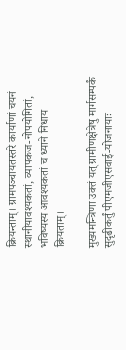क्रियन्ताम्। ग्रामपञ्चायतस्तरे कार्याणां चयनं स्थानीयावश्यकतां, व्यापकज-नोपयोगितां, भविष्यस्य आवश्यकतां च ध्याने निधाय क्रियताम्।

मुख्यमन्त्रिणा उक्तं यत् ग्रामीणक्षेत्रेषु मार्गसम्पर्कं सुदृढीकर्तुं पीएमजीएसवाई-योजनायाः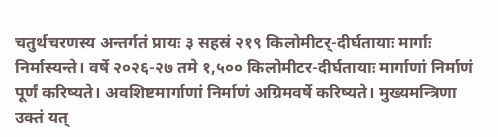चतुर्थचरणस्य अन्तर्गतं प्रायः ३ सहस्रं २१९ किलोमीटर्-दीर्घतायाः मार्गाः निर्मास्यन्ते। वर्षे २०२६-२७ तमे १,५०० किलोमीटर-दीर्घतायाः मार्गाणां निर्माणं पूर्णं करिष्यते। अवशिष्टमार्गाणां निर्माणं अग्रिमवर्षे करिष्यते। मुख्यमन्त्रिणा उक्तं यत्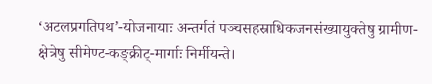‘अटलप्रगतिपथ’-योजनायाः अन्तर्गतं पञ्चसहस्राधिकजनसंख्यायुक्तेषु ग्रामीण-क्षेत्रेषु सीमेण्ट-कङ्क्रीट्-मार्गाः निर्मीयन्ते।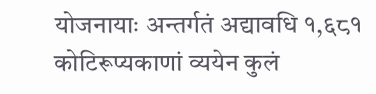योजनायाः अन्तर्गतं अद्यावधि १,६८१ कोटिरूप्यकाणां व्ययेन कुलं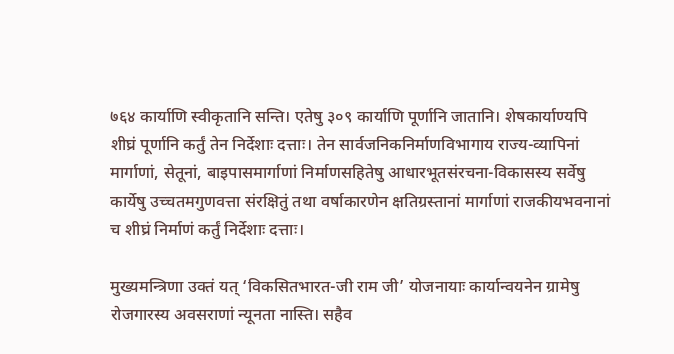७६४ कार्याणि स्वीकृतानि सन्ति। एतेषु ३०९ कार्याणि पूर्णानि जातानि। शेषकार्याण्यपि शीघ्रं पूर्णानि कर्तुं तेन निर्देशाः दत्ताः। तेन सार्वजनिकनिर्माणविभागाय राज्य-व्यापिनां मार्गाणां, सेतूनां, बाइपासमार्गाणां निर्माणसहितेषु आधारभूतसंरचना-विकासस्य सर्वेषु कार्येषु उच्चतमगुणवत्ता संरक्षितुं तथा वर्षाकारणेन क्षतिग्रस्तानां मार्गाणां राजकीयभवनानां च शीघ्रं निर्माणं कर्तुं निर्देशाः दत्ताः।

मुख्यमन्त्रिणा उक्तं यत् ‘विकसितभारत-जी राम जी’ योजनायाः कार्यान्वयनेन ग्रामेषु रोजगारस्य अवसराणां न्यूनता नास्ति। सहैव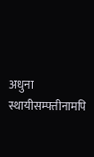अधुना स्थायीसम्पत्तीनामपि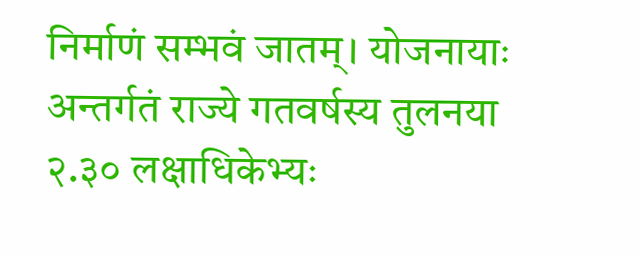निर्माणं सम्भवं जातम्। योजनायाः अन्तर्गतं राज्ये गतवर्षस्य तुलनया २.३० लक्षाधिकेभ्यः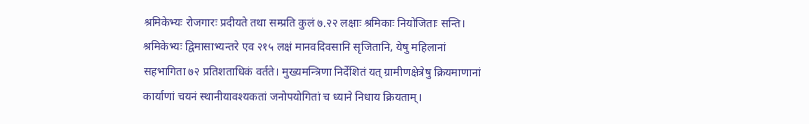श्रमिकेभ्यः रोजगारः प्रदीयते तथा सम्प्रति कुलं ७.२२ लक्षाः श्रमिकाः नियोजिताः सन्ति। श्रमिकेभ्यः द्विमासाभ्यन्तरे एव २१५ लक्षं मानवदिवसानि सृजितानि, येषु महिलानां सहभागिता ७२ प्रतिशताधिकं वर्तते। मुख्यमन्त्रिणा निर्देशितं यत् ग्रामीणक्षेत्रेषु क्रियमाणानां कार्याणां चयनं स्थानीयावश्यकतां जनोपयोगितां च ध्याने निधाय क्रियताम्।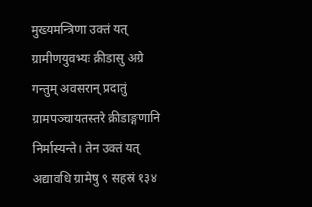मुख्यमन्त्रिणा उक्तं यत् ग्रामीणयुवभ्यः क्रीडासु अग्रे गन्तुम् अवसरान् प्रदातुं ग्रामपञ्चायतस्तरे क्रीडाङ्गणानि निर्मास्यन्ते। तेन उक्तं यत् अद्यावधि ग्रामेषु ९ सहस्रं १३४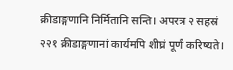क्रीडाङ्गणानि निर्मितानि सन्ति। अपरत्र २ सहस्रं २२१ क्रीडाङ्गणानां कार्यमपि शीघ्रं पूर्णं करिष्यते।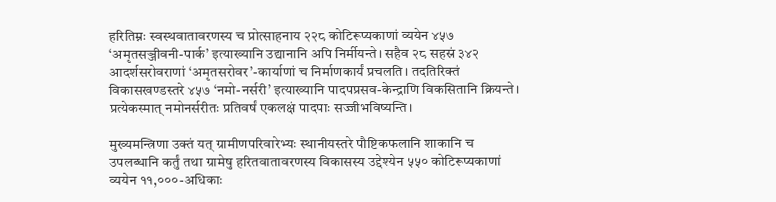हरितिम्नः स्वस्थवातावरणस्य च प्रोत्साहनाय २२८ कोटिरूप्यकाणां व्ययेन ४५७ ‘अमृतसञ्जीवनी-पार्क’ इत्याख्यानि उद्यानानि अपि निर्मीयन्ते। सहैव २८ सहस्रं ३४२ आदर्शसरोवराणां ‘अमृतसरोवर’-कार्याणां च निर्माणकार्यं प्रचलति। तदतिरिक्तं विकासखण्डस्तरे ४५७ ‘नमो-नर्सरी’ इत्याख्यानि पादपप्रसव-केन्द्राणि विकसितानि क्रियन्ते। प्रत्येकस्मात् नमोनर्सरीतः प्रतिवर्षं एकलक्षं पादपाः सज्जीभविष्यन्ति।

मुख्यमन्त्रिणा उक्तं यत् ग्रामीणपरिवारेभ्यः स्थानीयस्तरे पौष्टिकफलानि शाकानि च उपलब्धानि कर्तुं तथा ग्रामेषु हरितवातावरणस्य विकासस्य उद्देश्येन ५५० कोटिरूप्यकाणां व्ययेन ११,०००-अधिकाः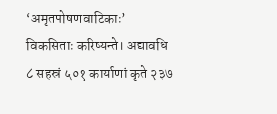‘अमृतपोषणवाटिकाः’ विकसिताः करिष्यन्ते। अद्यावधि ८ सहस्रं ५०१ कार्याणां कृते २३७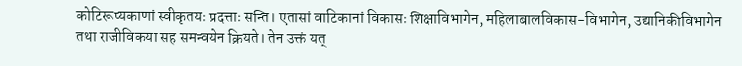कोटिरूप्यकाणां स्वीकृतयः प्रदत्ताः सन्ति। एतासां वाटिकानां विकासः शिक्षाविभागेन, महिलाबालविकास-विभागेन, उद्यानिकीविभागेन तथा राजीविकया सह समन्वयेन क्रियते। तेन उक्तं यत्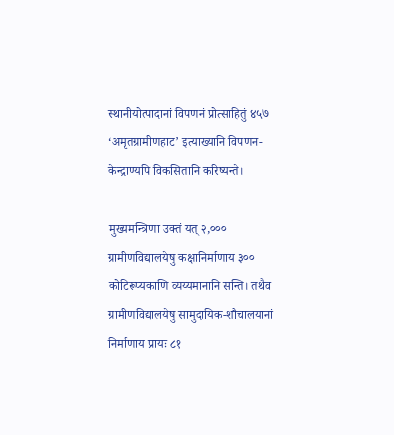स्थानीयोत्पादानां विपणनं प्रोत्साहितुं ४५७ ‘अमृतग्रामीणहाट’ इत्याख्यानि विपणन-केन्द्राण्यपि विकसितानि करिष्यन्ते।

मुख्यमन्त्रिणा उक्तं यत् २,००० ग्रामीणविद्यालयेषु कक्षानिर्माणाय ३०० कोटिरूप्यकाणि व्यय्यमानानि सन्ति। तथैव ग्रामीणविद्यालयेषु सामुदायिक-शौचालयानां निर्माणाय प्रायः ८१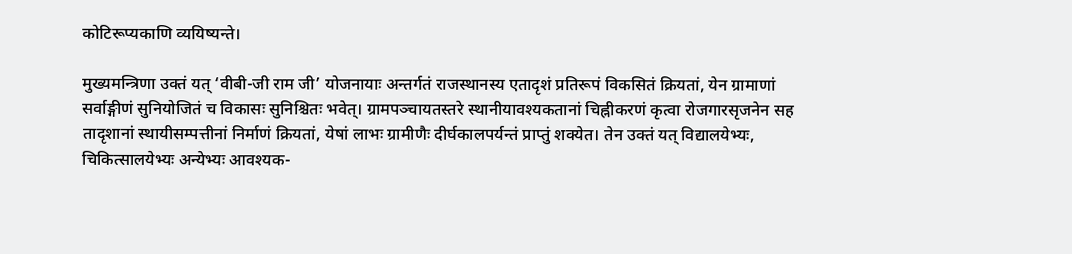कोटिरूप्यकाणि व्ययिष्यन्ते।

मुख्यमन्त्रिणा उक्तं यत् ‘वीबी-जी राम जी’ योजनायाः अन्तर्गतं राजस्थानस्य एतादृशं प्रतिरूपं विकसितं क्रियतां, येन ग्रामाणां सर्वाङ्गीणं सुनियोजितं च विकासः सुनिश्चितः भवेत्। ग्रामपञ्चायतस्तरे स्थानीयावश्यकतानां चिह्नीकरणं कृत्वा रोजगारसृजनेन सह तादृशानां स्थायीसम्पत्तीनां निर्माणं क्रियतां, येषां लाभः ग्रामीणैः दीर्घकालपर्यन्तं प्राप्तुं शक्येत। तेन उक्तं यत् विद्यालयेभ्यः, चिकित्सालयेभ्यः अन्येभ्यः आवश्यक-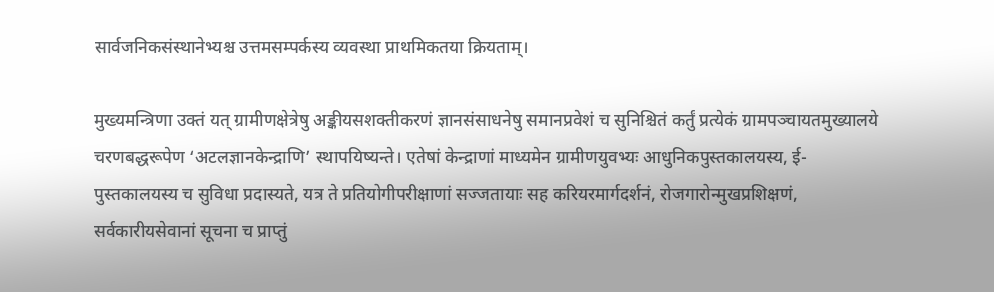सार्वजनिकसंस्थानेभ्यश्च उत्तमसम्पर्कस्य व्यवस्था प्राथमिकतया क्रियताम्।

मुख्यमन्त्रिणा उक्तं यत् ग्रामीणक्षेत्रेषु अङ्कीयसशक्तीकरणं ज्ञानसंसाधनेषु समानप्रवेशं च सुनिश्चितं कर्तुं प्रत्येकं ग्रामपञ्चायतमुख्यालये चरणबद्धरूपेण ‘अटलज्ञानकेन्द्राणि’ स्थापयिष्यन्ते। एतेषां केन्द्राणां माध्यमेन ग्रामीणयुवभ्यः आधुनिकपुस्तकालयस्य, ई-पुस्तकालयस्य च सुविधा प्रदास्यते, यत्र ते प्रतियोगीपरीक्षाणां सज्जतायाः सह करियरमार्गदर्शनं, रोजगारोन्मुखप्रशिक्षणं, सर्वकारीयसेवानां सूचना च प्राप्तुं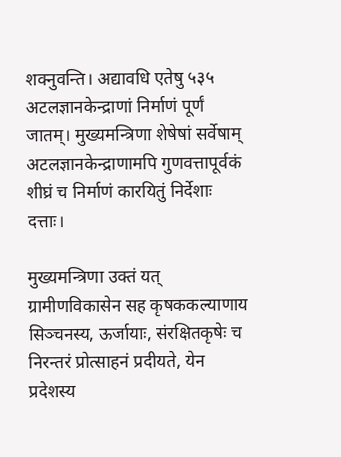शक्नुवन्ति। अद्यावधि एतेषु ५३५ अटलज्ञानकेन्द्राणां निर्माणं पूर्णं जातम्। मुख्यमन्त्रिणा शेषेषां सर्वेषाम् अटलज्ञानकेन्द्राणामपि गुणवत्तापूर्वकं शीघ्रं च निर्माणं कारयितुं निर्देशाः दत्ताः।

मुख्यमन्त्रिणा उक्तं यत् ग्रामीणविकासेन सह कृषककल्याणाय सिञ्चनस्य, ऊर्जायाः, संरक्षितकृषेः च निरन्तरं प्रोत्साहनं प्रदीयते, येन प्रदेशस्य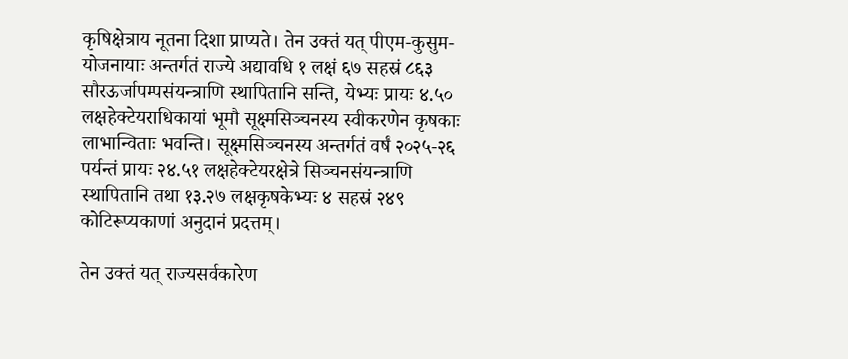कृषिक्षेत्राय नूतना दिशा प्राप्यते। तेन उक्तं यत् पीएम-कुसुम-योजनायाः अन्तर्गतं राज्ये अद्यावधि १ लक्षं ६७ सहस्रं ८६३ सौरऊर्जापम्पसंयन्त्राणि स्थापितानि सन्ति, येभ्यः प्रायः ४.५० लक्षहेक्टेयराधिकायां भूमौ सूक्ष्मसिञ्चनस्य स्वीकरणेन कृषकाः लाभान्विताः भवन्ति। सूक्ष्मसिञ्चनस्य अन्तर्गतं वर्षं २०२५-२६ पर्यन्तं प्रायः २४.५१ लक्षहेक्टेयरक्षेत्रे सिञ्चनसंयन्त्राणि स्थापितानि तथा १३.२७ लक्षकृषकेभ्यः ४ सहस्रं २४९ कोटिरूप्यकाणां अनुदानं प्रदत्तम्।

तेन उक्तं यत् राज्यसर्वकारेण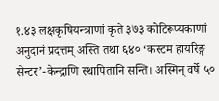१.४३ लक्षकृषियन्त्राणां कृते ३७३ कोटिरूप्यकाणां अनुदानं प्रदत्तम् अस्ति तथा ६४० ‘कस्टम हायरिङ्ग सेन्टर’-केन्द्राणि स्थापितानि सन्ति। अस्मिन् वर्षे ५०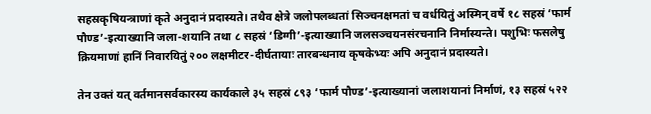सहस्रकृषियन्त्राणां कृते अनुदानं प्रदास्यते। तथैव क्षेत्रे जलोपलब्धतां सिञ्चनक्षमतां च वर्धयितुं अस्मिन् वर्षे १८ सहस्रं ‘फार्म पौण्ड’-इत्याख्यानि जला-शयानि तथा ८ सहस्रं ‘डिग्गी’-इत्याख्यानि जलसञ्चयनसंरचनानि निर्मास्यन्ते। पशुभिः फसलेषु क्रियमाणां हानिं निवारयितुं २०० लक्षमीटर-दीर्घतायाः तारबन्धनाय कृषकेभ्यः अपि अनुदानं प्रदास्यते।

तेन उक्तं यत् वर्तमानसर्वकारस्य कार्यकाले ३५ सहस्रं ८९३ ‘फार्म पौण्ड’-इत्याख्यानां जलाशयानां निर्माणं, १३ सहस्रं ५२२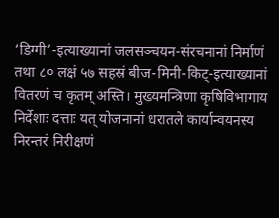‘डिग्गी’-इत्याख्यानां जलसञ्चयन-संरचनानां निर्माणं तथा ८० लक्षं ५७ सहस्रं बीज-मिनी-किट्-इत्याख्यानां वितरणं च कृतम् अस्ति। मुख्यमन्त्रिणा कृषिविभागाय निर्देशाः दत्ताः यत् योजनानां धरातले कार्यान्वयनस्य निरन्तरं निरीक्षणं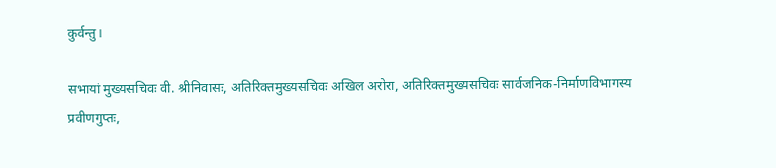कुर्वन्तु।

सभायां मुख्यसचिवः वी. श्रीनिवासः, अतिरिक्तमुख्यसचिवः अखिल अरोरा, अतिरिक्तमुख्यसचिवः सार्वजनिक-निर्माणविभागस्य प्रवीणगुप्तः,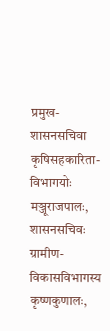प्रमुख-शासनसचिवा कृषिसहकारिता-विभागयोः मञ्जूराजपालः, शासनसचिवः ग्रामीण-विकासविभागस्य कृष्णकुणालः,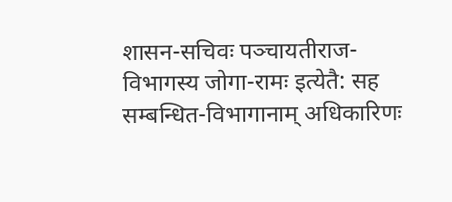शासन-सचिवः पञ्चायतीराज-विभागस्य जोगा-रामः इत्येतै: सह सम्बन्धित-विभागानाम् अधिकारिणः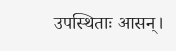उपस्थिताः आसन्।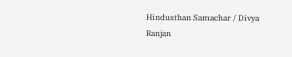Hindusthan Samachar / Divya Ranjan